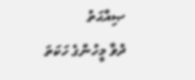ޞިއްޙަތު
ދުވާ މީހުންގެ ހަކަތަ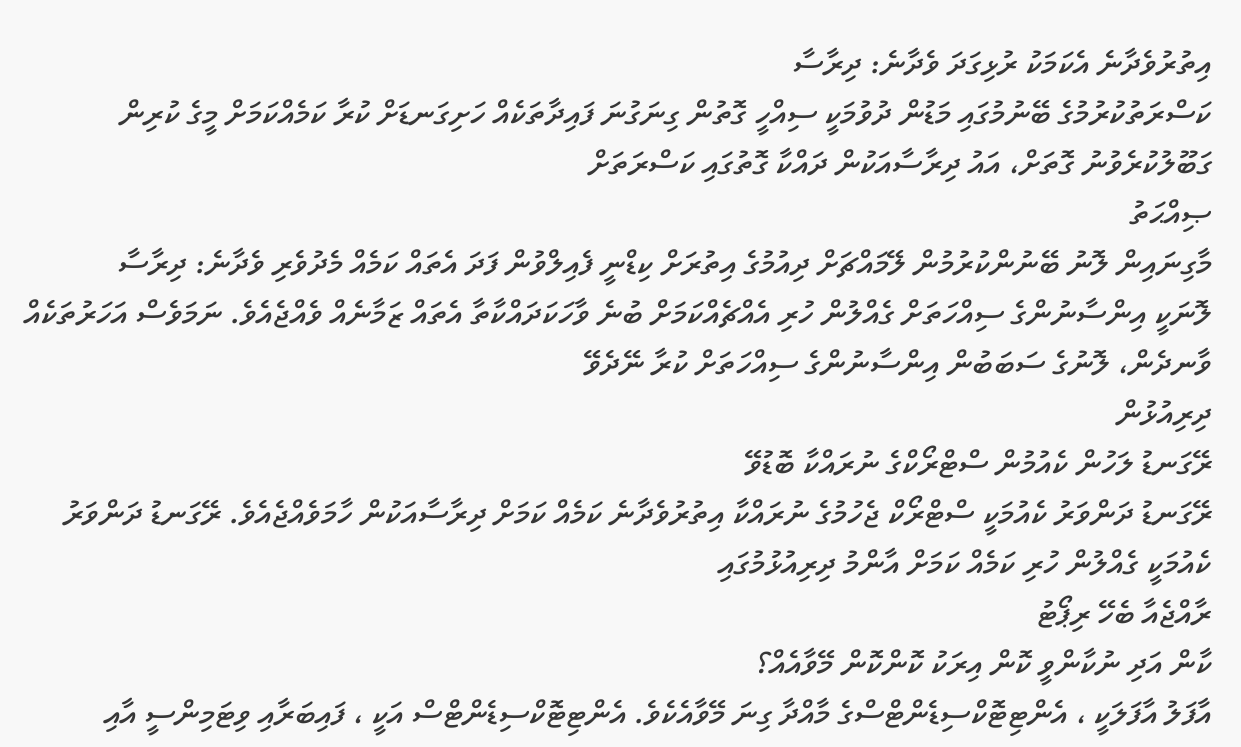އިތުރުވެދާނެ އެކަމަކު ރުޅިގަދަ ވެދާނެ: ދިރާސާ
ކަސްރަތުކުރުމުގެ ބޭނުމުގައި މަޑުން ދުވުމަކީ ސިއްހީ ގޮތުން ގިނަގުނަ ފައިދާތަކެއް ހަށިގަނޑަށް ކުރާ ކަމެއްކަމަށް މީގެ ކުރިން ގަބޫލުކުރެވުނު ގޮތަށް، އައު ދިރާސާއަކުން ދައްކާ ގޮތުގައި ކަސްރަތަށް
ޞިއްޙަތު
މާގިނައިން ލޮނު ބޭނުންކުރުމުން ލޭމައްޗަށް ދިއުމުގެ އިތުރަށް ކިޑްނީ ފެއިލްވުން ފަދަ އެތައް ކަމެއް މެދުވެރި ވެދާނެ: ދިރާސާ
ލޮނަކީ އިންސާނުންގެ ސިއްހަތަށް ގެއްލުން ހުރި އެއްޗެއްކަމަށް ބުނެ ވާހަކަދައްކާތާ އެތައް ޒަމާނެއް ވެއްޖެއެވެ. ނަމަވެސް އަހަރުތަކެއް ވާނދެން، ލޮނުގެ ސަބަބުން އިންސާނުންގެ ސިއްހަތަށް ކުރާ ނޭދެވޭ
ދިރިއުޅުން
ރޭގަނޑު ލަހުން ކެއުމުން ސްޓްރޯކްގެ ނުރައްކާ ބޮޑުވޭ
ރޭގަނޑު ދަންވަރު ކެއުމަކީ ސްޓްރޯކް ޖެހުމުގެ ނުރައްކާ އިތުރުވެދާނެ ކަމެއް ކަމަށް ދިރާސާއަކުން ހާމަވެއްޖެއެވެ. ރޭގަނޑު ދަންވަރު ކެއުމަކީ ގެއްލުން ހުރި ކަމެއް ކަމަށް އާންމު ދިރިއުޅުމުގައި
ރާއްޖެއާ ބެހޭ ރިޕޯޓު
ކާން އަދި ނުކާންވީ ކޮން އިރަކު ކޮންކޮން މޭވާއެއް؟
އާފަލު އާފަލަކީ ، އެންޓިޓޮކްސިޑެންޓްސްގެ މާއްދާ ގިނަ މޭވާއެކެވެ. އެންޓިޓޮކްސިޑެންޓްސް އަކީ ، ފައިބަރާއި ވިޓަމިންސީ އާއި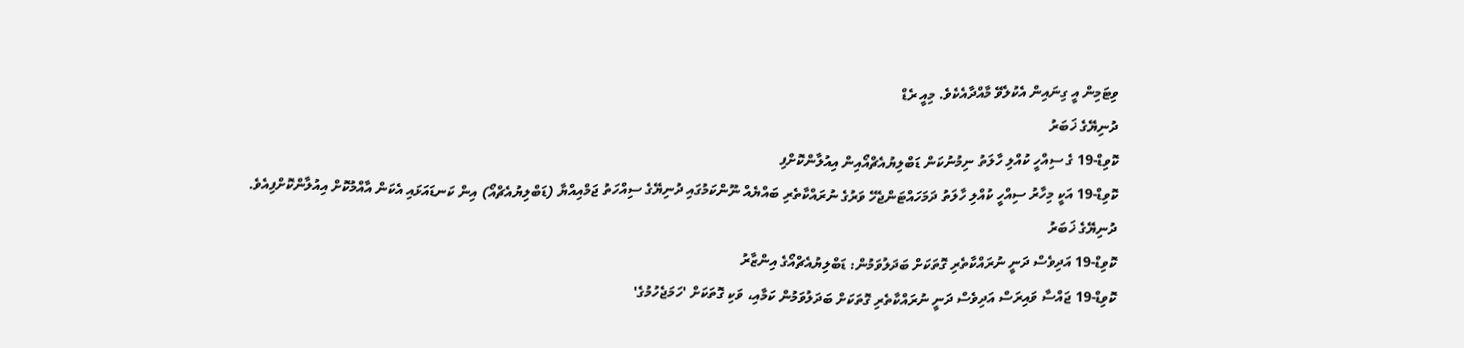ވިޓަމިން އީ ގިނައިން އެކުލެވޭ މާއްދާއެކެވެ. މިއީ ރެޑް
ދުނިޔޭގެ ޚަބަރު
ކޮވިޑް-19 ގެ ސިއްހީ ކުއްލި ހާލަތު ނިމުނުކަން ޑަބްލިޔުއެޗްއޯއިން އިއުލާންކޮށްފި
ކޮވިޑް-19 އަކީ މިހާރު ސިއްހީ ކުއްލި ހާލަތު ދަމަހައްޓަންޖެހޭ ވަރުގެ ނުރައްކާތެރި ބައްޔެއް ނޫންކަމުގައި ދުނިޔޭގެ ސިއްހަތު ޖަމްއިއްޔާ (ޑަބްލިޔުއެޗްއޯ) އިން ކަނޑައަޅައި އެކަން އާއްމުކޮށް އިއުލާންކޮށްފިއެވެ.
ދުނިޔޭގެ ޚަބަރު
ކޮވިޑް-19 އަދިވެސް ދަނީ ނުރައްކާތެރި ގޮތަކަށް ބަދަލުވަމުން: ޑަބްލިޔުއެޗްއޯގެ އިންޒާރު
ކޮވިޑް-19 ޖައްސާ ވައިރަސް އަދިވެސް ދަނީ ނުރައްކާތެރި ގޮތަކަށް ބަދަލުވަމުން ކަމާއި، ވަކި ގޮތަކަށް 'ހަމަޖެހުމުގެ'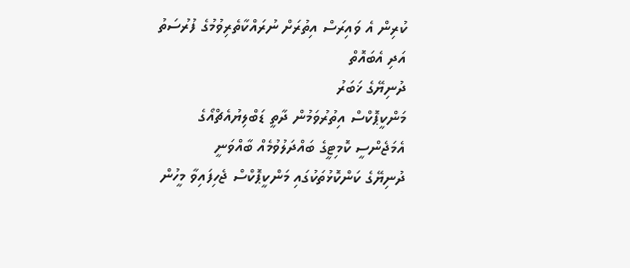ކުރިން އެ ވައިރަސް އިތުރަށް ނުރައްކާތެރިވުމުގެ ފުރުސަތު އަދި އެބައޮތް
ދުނިޔޭގެ ޚަބަރު
މަންކީޕޮކްސް އިތުރުވަމުން ދާތީ ޑަބްލިޔުއެޗްއޯގެ އެމަޖެންސީ ކޮމިޓީގެ ބައްދަލުވުމެއް ބާއްވަނީ
ދުނިޔޭގެ ކަންކޮޅުތަކުގައި މަންކީޕޮކްސް ޖެހިފައިވާ މީހުން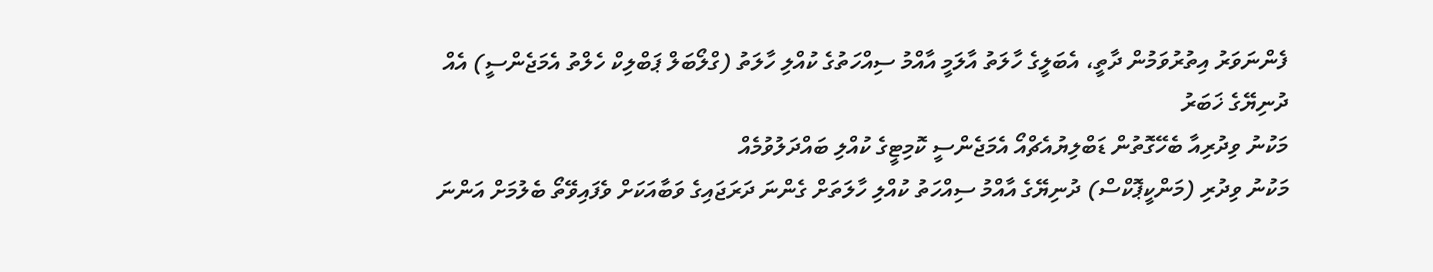ފެންނަވަރު އިތުރުވަމުން ދާތީ، އެބަލީގެ ހާލަތު އާލަމީ އާއްމު ސިއްހަތުގެ ކުއްލި ހާލަތު (ގްލޯބަލް ޕަބްލިކް ހެލްތު އެމަޖެންސީ) އެއް
ދުނިޔޭގެ ޚަބަރު
މަކުނު ވިދުރިއާ ބެހޭގޮތުން ޑަބްލިޔުއެޗްއޯ އެމަޖެންސީ ކޮމިޓީގެ ކުއްލި ބައްދަލުވުމެއް
މަކުނު ވިދުރި (މަންކީޕޮކްސް) ދުނިޔޭގެ އާއްމު ސިއްހަތު ކުއްލި ހާލަތަށް ގެންނަ ދަރަޖައިގެ ވަބާއަކަށް ވެފައިވޭތޯ ބެލުމަށް އަންނަ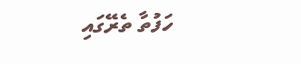ހަފުތާ ތެރޭގައި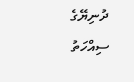ދުނިޔޭގެ ސިއްހަތު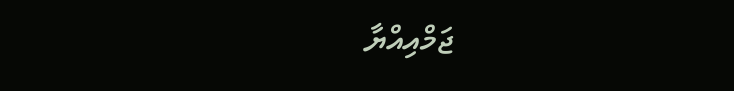ޖަމްއިއްޔާ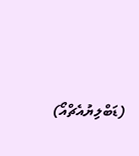(ޑަބްލިޔުއެޗްއޯ)